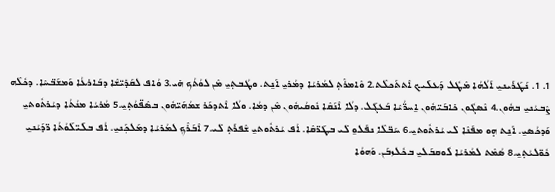1. 1. ܢܰܛܰܪܰܝܢܝ̱ ܐܰ‌ܠܳܗܳܐ ܡܶܛܽܠ ܕܰܥܠܰܝܟ ܐܶܬܬܰܟܠܶܬ.2 ܘܶܐܡܪܶܬ݂ ܠܡܳܪܝܳܐ ܕܡܳܪܝ̱ ܐܰܢ̱ܬ. ܘܛܳܒܬ݂ܝ̱ ܡܶܢ ܠܘܳܬܳܟ ܗܺܝ.3 ܘܳܐܦ ܠܩܰܕܺܝ̈ܫܶܐ ܕܒܰܐܪܥܳܐ ܘܰܡܫܰܒ̈ܚܶܐ. ܕܟܽܠܶܗ ܨܶܒܝܳܢܝ̱ ܒܗܽܘܢ.4 ܢܶܣܓܽܘܢ ܟܺܐܒܰܝ̈ܗܽܘܢ ܐ̱ܚܖ̈ܳܝܶܐ ܒܰܥܓܰܠ. ܕܠܳܐ ܐܶܢܰܩܶܐ ܢܽܘܩܳܝܗܽܘܢ ܡܶܢ ܕܡܳܐ. ܘܠܳܐ ܐܶܬܕܟܰܪ ܫܡܳܗܰܝ̈ܗܽܘܢ ܒܣܶܦ̈ܘܳܬ݂ܝ̱.5 ܡܳܪܝܳܐ ܡܢܳܬܳܐ ܕܝܳܪܬܽܘܬܝ̱ ܘܰܕܟܳܣܝ̱. ܐܰܢ̱ܬ ܗ̣ܘ ܡܦܰܢܶܐ ܠܺܝ ܝܳܪܬܽܘܬܝ̱.6 ܚܰܒ̈ܠܶܐ ܢܦܰܠܘ̱ ܠܺܝ ܒܛܰܖ̈ܩܶܐ. ܐܳܦ ܝܳܪܬܽܘܬܝ̱ ܫܶܦܪܰܬ݂ ܠܺܝ.7 ܐܶܒܰܪܶܟ݂ ܠܡܳܪܝܳܐ ܕܡܰܠܟ݂ܰܢܝ̱. ܐܳܦ ܒܠܰܝ̈ܠܰܘܳܬܳܐ ܖ̈ܕܰܝܳܢܝ̱ ܟܽܘ̈ܠܝܳܬ݂ܝ̱.8 ܣܳܡܶܬ ܠܡܳܪܝܳܐ ܠܽܘܩܒܰܠܝ̱ ܒܟܽܠܙܒܰܢ. ܘܰܗܘܳܐ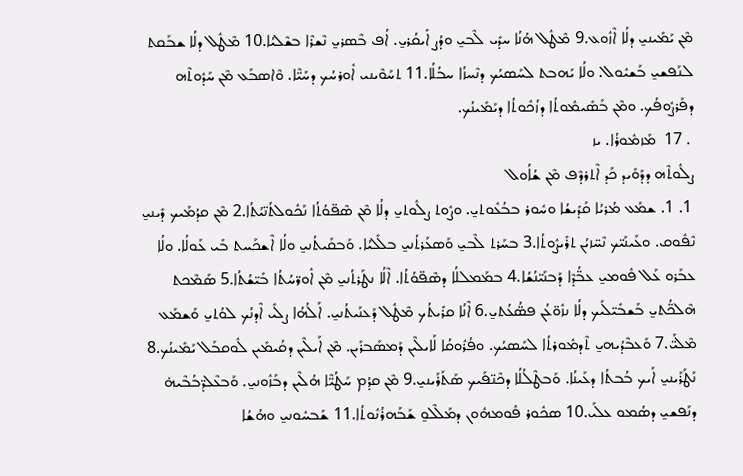ܡܶܢ ܝܰܡܺܝܢܝ̱ ܕܠܳܐ ܐܶܙܽܘܥ.9 ܡܶܛܽܠ ܗܳܢܳܐ ܚܕܺܝ ܠܶܒܝ̱ ܘܕܳܨ ܐܺܝܩܳܪܝ̱. ܐܳܦ ܒܶܣܪܝ̱ ܢܶܫܪܶܐ ܒܫܶܠܝܳܐ.10 ܡܶܛܽܠ ܕܠܳܐ ܫܒܰܩܬ ܠܢܰܦܫܝ̱ ܒܰܫܝܽܘܠ. ܘܠܳܐ ܝܰܗܒܬ ܠܚܰܣܝܳܟ ܕܢܶܚܙܳܐ ܚܒܳܠܳܐ.11 ܬܚܰܘܶܝܢܝ ܐܽܘܪܚܳܟ ܕܚܰܝ̈ܶܐ. ܘܶܐܣܒܰܥ ܡܶܢ ܚܰܕܽܘܬܶܗ ܕܦܰܪܨܽܘܦܳܟ. ܘܡܶܢ ܒܰܣܺܝܡܽܘܬܳܐ ܕܙܳܟܽܘܬܳܐ ܕܝܰܡܺܝܢܳܟ.
 . 17  ܡܰܙܡܽܘܪܳܐ. ܝܙ
ܨܠܽܘܬܶܗ ܕܕܰܘܺܝܕ ܟܰܕ ܐܶܬܪܕܶܦ ܡܶܢ ܫܳܐܳܘܠ
 1. 1. ܫܡܰܥ ܡܳܪܝܳܐ ܩܰܕܺܝܫܳܐ ܘܚܽܘܪ ܒܒܳܥܽܘܬܝ̱. ܘܨܽܘܬ ܨܠܽܘܬܝ̱ ܕܠܳܐ ܡܶܢ ܣܶܦ̈ܘܳܬܳܐ ܢܰܟܽܘܠܬܳܢ̈ܝܳܬܳܐ.2 ܡܶܢ ܩܕܳܡܰܝܟ ܕܺܝܢܝ̱ ܢܶܦܽܘܩ. ܘܥܰܝܢܰܝ̈ܟ ܢܶܚ̈ܙܝܳܢ ܬܪܺܝܨܽܘܬܳܐ.3 ܒܚܰܪܬ ܠܶܒܝ̱ ܘܰܣܥܰܪܬܳܢܝ̱ ܒܠܺܠܝܳܐ. ܘܰܒܩܰܝܬܳܢܝ̱ ܘܠܳܐ ܐܶܫܟܰܚܬ ܒܺܝ ܥܰܘܠܳܐ. ܘܠܳܐ ܥܒܰܪܘ ܥܰܠ ܦܽܘܡܝ̱ ܥܒ̈ܳܕܶܐ ܕܰܒܢܰܝ̈ܢܳܫܳܐ.4 ܒܡܰܡܠܠܳܐ ܕܣܶܦ̈ܘܳܬܳܐ. ܐܶܠܳܐ ܢܛܰܪܬܳܢܝ̱ ܡܶܢ ܐܽܘܖ̈ܚܳܬܳܐ ܒܺܝ̈ܫܳܬܳܐ.5 ܣܰܡܶܟܬ ܗܶܠܟ̈ܳܬܝ̱ ܒܰܫܒܺܝ̈ܠܰܝܟ ܕܠܳܐ ܢܙܽܘ̈ܥܳܢ ܦܣ̈ܳܥܳܬܝ̱.6 ܐܶܢܳܐ ܩܪܺܝܬܳܟ ܡܶܛܽܠ ܕܰܥܢܰܝܬܳܢܝ̱. ܐܰ‌ܠܳܗܳܐ ܨܠܺܝ ܐܶܕܢܳܟ ܠܘܳܬܝ̱ ܘܰܫܡܰܥ ܡܶܠܰܝ̈.7 ܘܰܥܒܶܕܳܝܗܝ̱ ܬܶܕܡܽܘܪܬܳܐ ܠܚܰܣܝܳܟ. ܘܦܳܪܽܘܩܳܐ ܠܰܐܝܠܶܝܢ ܕܰܡܣܰܒܪܺܝܢ. ܡܶܢ ܐܰܝܠܶܝܢ ܕܩܳܝܡܺܝܢ ܠܽܘܩܒܰܠ ܝܰܡܺܝܢܳܟ.8 ܢܰܛܰܪܰܝܢܝ̱ ܐܰܝܟ ܒܳܒܬܳܐ ܕܥܰܝܢܳܐ. ܘܰܒܛܶܠܳܠܳܐ ܕܟܶܢ̈ܦܰܝܟ ܣܰܬܰܪܰܝܢܝ̱.9 ܡܶܢ ܩܕܳܡ ܚܰܛܳܝ̈ܶܐ ܗܳܠܶܝܢ ܕܒܰܙܽܘܢܝ̱. ܘܰܒܥܶܠܕ̈ܒܳܒܶܝܗ̇ ܕܢܰܦܫܝ̱ ܕܣܳܡܘ ܥܠܰܝ.10 ܣܟܽܘܪ ܦܽܘܡܗܽܘܢ ܕܡܰܠܶܠܘ̱ ܫܰܒܰܗܪܳܢܽܘܬܳܐ.11 ܫܰܒܚܽܘܢܝ̱ ܘܗܳܫܳܐ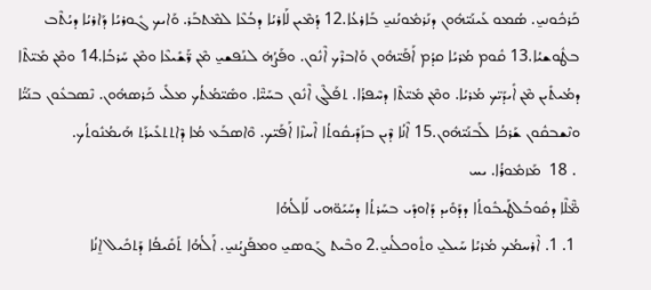ܟܰܪܟܽܘܢܝ̱. ܣܳܡܘ ܥܰܝܢܰܝ̈ܗܽܘܢ ܕܢܰܪܡܽܘܢܳܢܝ̱ ܒܰܐܪܥܳܐ.12 ܕܳܡܶܝܢ ܠܰܐܪܝܳܐ ܕܒܳܥܶܐ ܠܡܶܬܒܰܪ. ܘܰܐܝܟ ܓܽܘܪܝܳܐ ܕܰܐܪܝܳܐ ܕܝܳܬܶܒ ܒܛܽܘܫܝܳܐ.13 ܩܽܘܡ ܡܳܪܝܳܐ ܩܕܳܡ ܐܰܦܰܝ̈ܗܽܘܢ ܘܰܐܒܪܶܟ ܐܶܢܽܘܢ. ܘܦܰܨܳܗ̇ ܠܢܰܦܫܝ̱ ܡܶܢ ܖ̈ܰܫܺܝܥܶܐ ܘܡܶܢ ܚܰܪܒܳܐ.14 ܘܡܶܢ ܡܺܝ̈ܬܶܐ ܕܡܳܝܬܺܝܢ ܡܶܢ ܐܺܝܕܰܝ̈ܟ ܡܳܪܝܳܐ. ܘܡܶܢ ܡܺܝ̈ܬܶܐ ܕܚܶܦܪܳܐ. ܬܦܰܠܶܓ ܐܶܢܽܘܢ ܒܚܰܝ̈ܶܐ. ܘܣܺܝ̈ܡܳܬܳܟ ܡܠܺܝ ܟܰܪܣܗܽܘܢ. ܢܶܣܒܥܽܘܢ ܒܢܰܝ̈ܳܐ ܘܢܶܫܒܩܽܘܢ ܫܰܪܟܳܐ ܠܰܒܢܰܝ̈ܗܽܘܢ.15 ܐܶܢܳܐ ܕܶܝܢ ܒܙܰܕܺܝܩܽܘܬܳܐ ܐܶܚܙܶܐ ܐܰܦܰܝ̈ܟ. ܘܶܐܣܒܰܥ ܡܳܐ ܕܶܐܬܬܥܺܝܪܰܬ ܗܰܝܡܳܢܽܘܬܳܟ.
 . 18  ܡܰܙܡܽܘܪܳܐ. ܝܚ
ܡ̈ܶܠܶܐ ܕܩܽܘܒܳܠܛܰܝܒܽܘܬܳܐ ܕܕܰܘܺܝܕ ܕܰܐܘܕܺܝ ܒܚܰܪܬܳܐ ܕܚܰܝܰܘ̈ܗܝ ܠܰܐܠܳܗܳܐ
 1. 1. ܐܶܪܚܡܳܟ ܡܳܪܝܳܐ ܚܰܝܠܝ̱ ܘܬܽܘܟܠܳܢܝ̱.2 ܘܒܶܝܬ ܓܰܘܣܝ̱ ܘܡܦܰܨܝܳܢܝ̱. ܐܰ‌ܠܳܗܳܐ ܬܰܩܺܝܦܳܐ ܕܰܬܟܺܝܠ ܐ̱ܢܳܐ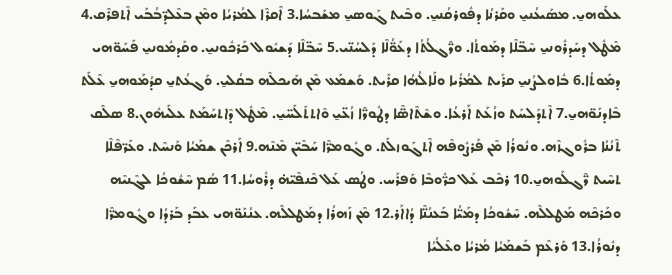ܥܠܰܘܗܝ̱. ܡܣܰܝܥܳܢܝ̱ ܘܩܰܪܢܳܐ ܕܦܽܘܪܩܳܢܝ̱. ܘܒܶܝܬ ܓܰܘܣܝ̱ ܡܫܰܒܚܳܐ.3 ܐܶܩܪܶܐ ܠܡܳܪܝܳܐ ܘܡܶܢ ܒܥܶܠܕ̈ܒܳܒܰܝ ܐܶܬܦܪܶܩ.4 ܡܶܛܽܠ ܕܚܰܕܪܽܘܢܝ̱ ܚܶܒ̈ܠܶܐ ܕܡܰܘܬܳܐ. ܘܖ̈ܶܓܠܳܬܳܐ ܕܥܰܘ̈ܳܠܶܐ ܕܰܠܚܳܢ̈ܝ.5 ܚܶܒ̈ܠܶܐ ܕܰܫܝܽܘܠ ܟܰܪܟܽܘܢܝ̱. ܘܩܰܕܡܽܘܢܝ̱ ܦܰܚܰܘ̈ܗܝ ܕܡܰܘܬܳܐ.6 ܒܽܐܘܠܨܳܢܝ̱ ܩܪܺܝܬ ܠܡܳܪܳܝܐ ܘܠܰܐܠܳܗܳܐ ܩܪܺܝܬ. ܘܰܫܡܰܥ ܡܶܢ ܗܰܝܟܠܶܗ ܒܩܳܠܝ̱. ܘܰܓܥܳܬܝ̱ ܩܕܳܡܰܘܗܝ̱ ܥܶܠܰܬ ܒܶܐܕܢܰܘ̈ܗܝ̱.7 ܐܶܬܕܰܠܚܰܬ ܘܙܳܥܰܬ ܐܰܪܥܳܐ. ܘܫܶܬܶܐܣ̈ܶܐ ܕܛܽܘܖ̈ܶܐ ܙܳܥ̈ܝ̱ ܘܶܐܬܬܰܠܰܚ̈ܝ̱. ܡܶܛܽܠ ܕܶܐܬܚܰܡܰܬ ܥܠܰܝܗܽܘܢ.8 ܣܠܶܩ ܬܶܢܳܢܳܐ ܒܪܽܘܓܙܶܗ. ܘܢܽܘܪܳܐ ܡܶܢ ܦܰܪܨܽܘܦܶܗ ܐܶܬܓܰܘܙܠܰܬ. ܘܓܽܘܡܖ̈ܶܐ ܚܰܒܶܝ̈ܢ ܡܶܢܶܗ.9 ܐܰܪܟܶܢ ܫܡܰܝܳܐ ܘܰܢܚܶܬ. ܘܥܰܖ̈ܦܶܠܶܐ ܬܚܶܝܬ ܖ̈ܶܓܠܰܘܗܝ̱.10 ܪܟܶܒ ܥܰܠ ܟܖ̈ܽܘܒܶܐ ܘܰܦܪܰܚ. ܘܛܳܣ ܥܰܠ ܟܶܢܦܶܝ̈ܗ̇ ܕܪܽܘܚܳܐ.11 ܣܳܡ ܚܶܫܽܘܟܳܐ ܠܓܶܢܝܶܗ ܘܟܰܪܟܶܗ ܡܰܛܠܠܶܗ. ܚܶܫܽܘܟܳܐ ܕܡܰܝ̈ܳܐ ܒܰܥܢܳܢ̈ܶܐ ܕܳܐܐܰܪ.12 ܡܶܢ ܙܰܗܪܳܐ ܕܡܰܛܠܠܶܗ. ܥܢܳܢܰܘ̈ܗܝ ܥܒܰܕ ܒܰܪܕܳܐ ܘܓܽܘܡܖ̈ܶܐ ܕܢܽܘܪܳܐ.13 ܘܰܪܥܶܡ ܒܰܫܡܰܝܳܐ ܡܳܪܝܳܐ ܘܥܶܠܳܝܳܐ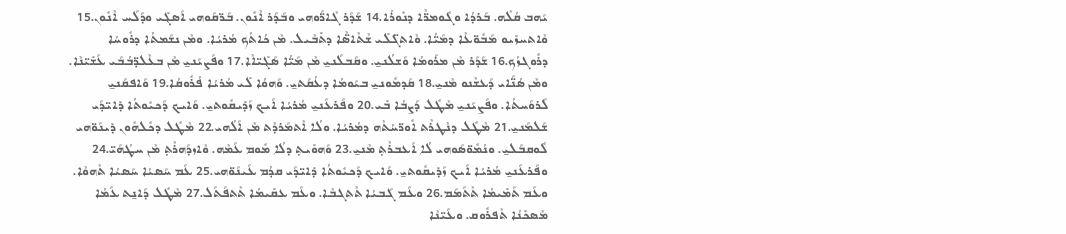ܝܰܗܒ ܩܳܠܶܗ. ܒܰܪܕܳܐ ܘܓܽܘܡܖ̈ܶܐ ܕܢܽܘܪܳܐ.14 ܫܰܕܰܪ ܓܶܐܖ̈ܰܘܗܝ ܘܒܰܕܰܪ ܐܶܢܽܘܢ. ܒܰܖ̈ܩܰܘܗܝ ܐܰܣܓܺܝ ܘܕܰܠܰܚ ܐܶܢܽܘܢ.15 ܘܶܐܬܚܙܺܝܘ ܡܰܒܽܘ̈ܥܶܐ ܕܡܰܝ̈ܳܐ. ܘܶܐܬܓ̈ܠܺܝ ܫܶܬܶܐܣ̈ܶܐ ܕܬܺܒܶܝܠ. ܡܶܢ ܟܳܐܬܳܟ ܡܳܪܝܳܐ. ܘܡܶܢ ܢܫܰܡܬܳܐ ܕܪܽܘܚܳܐ ܕܪܽܘܓܙܳܟ.16 ܫܰܕܰܪ ܡܶܢ ܡܪܰܘܡܳܐ ܘܰܫܠܳܢܝ̱. ܘܩܰܒܠܰܢܝ̱ ܡܶܢ ܡܰܝ̈ܳܐ ܣܰܓܺܝ̈ܐܶܐ.17 ܘܦܰܨܝܰܢܝ̱ ܡܶܢ ܒܥܶܠܕ̈ܒܳܒܰܝ ܥܰܫܺܝ̈ܢܶܐ. ܘܡܶܢ ܣܳܢ̈ܰܐܝ ܕܰܥܫܶܢܘ ܡܶܢܝ̱.18 ܩܰܕܡܽܘܢܝ̱ ܒܝܰܘܡܳܐ ܕܥܳܩܰܬܝ̱. ܘܰܗܘܳܐ ܠܺܝ ܡܳܪܝܳܐ ܦܳܪܽܘܩܳܐ.19 ܘܰܐܦܩܰܢܝ̱ ܠܰܪܘܰܚܬܳܐ. ܘܦܰܨܝܰܢܝ̱ ܡܶܛܽܠ ܕܰܨܒܳܐ ܒܺܝ.20 ܘܦܰܪܥܰܢܝ̱ ܡܳܪܝܳܐ ܐܰܝܟ ܙܰܕܺܝܩܽܘܬܝ̱. ܘܰܐܝܟ ܕܰܟܝܽܘܬܳܐ ܕܺܐܝ̈ܕܰܝ ܫܰܠܡܰܢܝ̱.21 ܡܶܛܽܠ ܕܢܶܛܪܶܬ ܐܽܘܖ̈ܚܳܬܶܗ ܕܡܳܪܝܳܐ. ܘܠܳܐ ܐܶܬܡܰܪܕܶܬ ܡܶܢ ܐܰܠܳܗܝ.22 ܡܶܛܽܠ ܕܟܽܠܗܽܘܢ ܕܺܝܢܰܘ̈ܗܝ ܠܽܘܩܒܰܠܝ̱. ܘܢܳܡܽܘ̈ܣܰܘܗܝ ܠܳܐ ܐܰܥܒܪܶܬ݂ ܡܶܢܝ̱.23 ܘܰܗܘܺܝܬ݂ ܕܠܳܐ ܡܽܘܡ ܥܰܡܶܗ. ܘܶܐܙܕܰܗܪܶܬ݂ ܡܶܢ ܚܛܳܗܰܝ̈.24 ܘܦܰܪܥܰܢܝ̱ ܡܳܪܝܳܐ ܐܰܝܟ ܙܰܕܺܝܩܽܘܬܝ̱. ܘܰܐܝܟ ܕܰܟܝܽܘܬܳܐ ܕܺܐܝ̈ܕܰܝ ܩܕܳܡ ܥܰܝܢܰܘ̈ܗܝ.25 ܥܰܡ ܚܰܣܝܳܐ ܚܰܣܝܳܐ ܬܶܗܘܶܐ. ܘܥܰܡ ܬܰܡܺܝܡܳܐ ܬܶܬܰܡܰܡ.26 ܘܥܰܡ ܓܰܒܝܳܐ ܬܶܬܓܒܶܐ. ܘܥܰܡ ܥܩܺܝܡܳܐ ܬܶܬܦܰܬܰܠ.27 ܡܶܛܽܠ ܕܰܐܢ̱ܬ ܥܰܡܳܐ ܡܶܣܟܺܢܳܐ ܬܶܦܪܽܘܩ. ܘܥܰܝ̈ܢܶܐ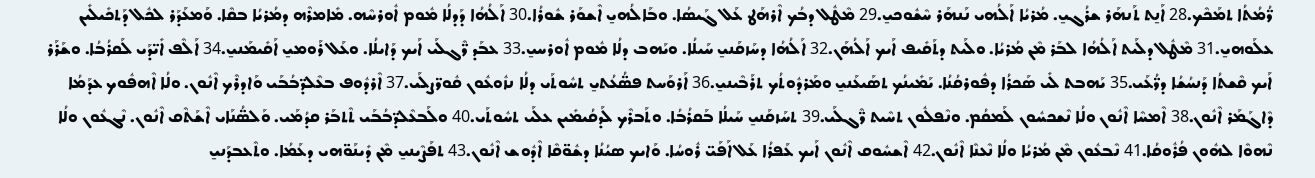ܖ̈ܳܡܳܬܳܐ ܬܡܰܟܶܟ.28 ܐܰܢ̱ܬ ܬܰܢܗܰܪ ܫܪܳܓܝ̱. ܡܳܪܝܳܐ ܐܰܠܳܗܝ ܢܰܢܗܰܪ ܚܶܫܽܘܟܝ̱.29 ܡܶܛܽܠ ܕܒܳܟ ܐܶܪܗܰܛ ܥܰܠ ܓܰܝܣܳܐ. ܘܒܰܐܠܳܗܝ̱ ܐܶܫܘܰܪ ܫܽܘܪܳܐ.30 ܐܰ‌ܠܳܗܳܐ ܕܰܕܠܳܐ ܡܽܘܡ ܐܽܘܪܚܶܗ. ܡܺܐܡܪܶܗ ܕܡܳܪܝܳܐ ܒܩܶܐ. ܘܰܡܥܰܕܰܪ ܠܟܽܠ ܕܰܬܟܺܝܠܺܝܢ ܥܠܰܘܗܝ̱.31 ܡܶܛܽܠ ܕܠܰܝܬ ܐܰ‌ܠܳܗܳܐ ܠܒܰܪ ܡܶܢ ܡܳܪܝܳܐ. ܘܠܰܝܬ ܕܬܰܩܺܝܦ ܐܰܝܟ ܐܰܠܳܗܰܢ.32 ܐܰ‌ܠܳܗܳܐ ܕܚܰܙܩܰܢܝ̱ ܚܰܝܠܳܐ. ܘܝܰܗܒ ܕܠܳܐ ܡܽܘܡ ܐܽܘܪܚܝ̱.33 ܥܒܰܕ ܖ̈ܶܓܠܰܝ ܐܰܝܟ ܕܰܐܝܠܳܐ. ܘܥܰܠ ܪܰܘܡܝ̱ ܐܰܩܺܝܡܰܢܝ̱.34 ܐܰܠܶܦ ܐܺܝ̈ܕܰܝ ܠܰܩܪܳܒܳܐ. ܘܫܰܪܰܪ ܐܰܝܟ ܩܶܫܬܳܐ ܕܰܢܚܳܫܳܐ ܕܖ̈ܳܥܰܝ.35 ܝܰܗܒܬ ܠܺܝ ܣܰܟܪܳܐ ܕܦܽܘܪܩܳܢܳܐ. ܝܰܡܺܝܢܳܟ ܬܣܰܝܥܰܢܝ̱ ܘܡܰܪܕܽܘܬܳܟ ܬܪܰܒܶܝܢܝ̱.36 ܐܰܪܘܰܚܬ ܦܣ̈ܳܥܳܬܝ̱ ܬܚܽܘܬܰܝ ܕܠܳܐ ܢܙܽܘܥܽܘܢ ܩܽܘܖ̈ܨܠܰܝ.37 ܐܶܪܕܽܘܦ ܒܥܶܠܕ̈ܒܳܒܰܝ ܘܰܐܕܪܶܟ ܐܶܢܽܘܢ. ܘܠܳܐ ܐܶܗܦܽܘܟ ܥܕܰܡܳܐ ܕܶܐܓܰܡܰܪ ܐܶܢܽܘܢ.38 ܐܶܡܚܶܐ ܐܶܢܽܘܢ ܘܠܳܐ ܢܶܫܟܚܽܘܢ ܠܰܡܩܳܡ. ܘܢܶܦܠܽܘܢ ܬܚܶܝܬ ܖ̈ܶܓܠܰܝ.39 ܬܚܰܙܩܰܢܝ̱ ܚܰܝܠܳܐ ܒܰܩܪܳܒܳܐ. ܘܬܰܒܪܶܟ ܠܰܕܩܳܝܡܺܝܢ ܥܠܰܝ ܬܚܽܘܬܰܝ.40 ܘܠܰܒܥܶܠܕ̈ܒܳܒܰܝ ܬܶܬܒܰܪ ܩܕܳܡܰܝ. ܘܰܠܣ̈ܳܢܰܐܝ ܐܶܫܰܬܶܩ ܐܶܢܽܘܢ. ܢܶܓܥܽܘܢ ܘܠܳܐ ܢܶܗܘܶܐ ܠܗܽܘܢ ܦܳܪܽܘܩܳܐ.41 ܢܶܒܥܽܘܢ ܡܶܢ ܡܳܪܝܳܐ ܘܠܳܐ ܢܶܥܢܶܐ ܐܶܢܽܘܢ.42 ܐܶܫܚܽܘܩ ܐܶܢܽܘܢ ܐܰܝܟ ܥܰܦܪܳܐ ܥܰܠ ܐܰܦܰܝ̈ ܪܽܘܚܳܐ. ܘܰܐܝܟ ܣܝܳܢܳܐ ܕܫܽܘ̈ܩܶܐ ܐܶܕܽܘܫ ܐܶܢܽܘܢ.43 ܬܦܰܨܶܝܢܝ̱ ܡܶܢ ܕܺܝܢܰܘ̈ܗܝ ܕܥܰܡܳܐ. ܘܬܶܥܒܕܰܢܝ̱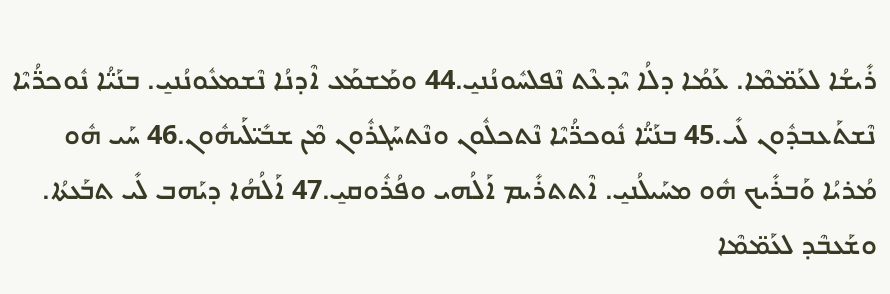ܪܺܝܫܳܐ ܠܥܰܡ̈ܡܶܐ. ܥܰܡܳܐ ܕܠܳܐ ܝܶܕܥܶܬ ܢܶܦܠܚܽܘܢܳܢܝ̱.44 ܘܡܰܫܡܰܥ ܐܶܕܢܳܐ ܢܶܫܡܥܽܘܢܳܢܝ̱. ܒܢܰܝ̈ܳܐ ܢܽܘܟܖ̈ܳܝܶܐ ܢܶܫܬܰܥܒܕܽܘܢ ܠܺܝ.45 ܒܢܰܝ̈ܳܐ ܢܽܘܟܖ̈ܳܝܶܐ ܢܶܬܟܠܽܘܢ ܘܢܶܬܚܰܓܪܽܘܢ ܡܶܢ ܫܒܺܝ̈ܠܰܝܗܽܘܢ.46 ܚܰܝ ܗܽܘ ܡܳܪܝܳܐ ܘܰܒܪܺܝܟ ܗܽܘ ܡܚܰܝܠܳܢܝ̱. ܐܶܬܬܪܺܝܡ ܐܰܠܳܗܝ ܘܦܳܪܽܘܩܝ̱.47 ܐܰ‌ܠܳܗܳܐ ܕܝܰܗܒ ܠܺܝ ܬܒܰܥܬܳܐ. ܘܫܰܥܒܶܕ ܠܥܰܡ̈ܡܶܐ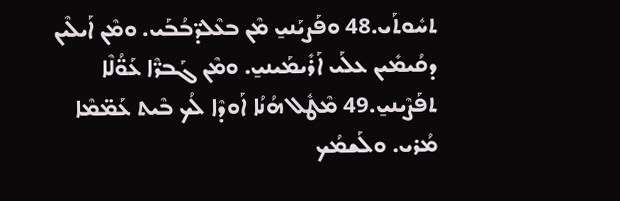ܬܚܽܘܬܰܝ.48 ܘܦܰܨܝܰܢܝ̱ ܡܶܢ ܒܥܶܠܕ̈ܒܳܒܰܝ. ܘܡܶܢ ܐܰܝܠܶܝܢ ܕܩܳܝܡܺܝܢ ܥܠܰܝ ܐܰܪܺܝܡܰܝܢܝ̱. ܘܡܶܢ ܓܰܒܖ̈ܶܐ ܥܰܘ̈ܳܠܶܐ ܬܦܰܨܶܝܢܝ̱.49 ܡܶܛܽܠ ܗܳܢܳܐ ܐܰܘܕܶܐ ܠܳܟ ܒܶܝܬ ܥܰܡ̈ܡܶܐ ܡܳܪܝ. ܘܠܰܫܡܳܟ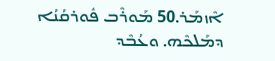ܐܶܙܡܰܪ.50 ܡܰܘܪܶܒ ܦܽܘܪܩܳܢܳܐ ܕܡܰܠܟܶܗ. ܘܥܳܒܶܕ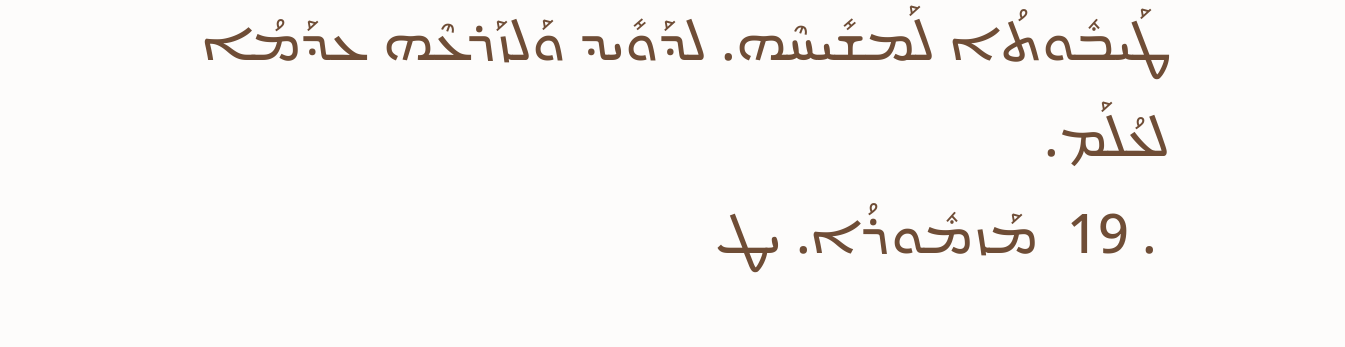ܛܰܝܒܽܘܬܳܐ ܠܰܡܫܺܝܚܶܗ. ܠܕܰܘܺܝܕ ܘܰܠܙܰܪܥܶܗ ܥܕܰܡܳܐ ܠܥܳܠܰܡ.
 . 19  ܡܰܙܡܽܘܪܳܐ. ܝܛ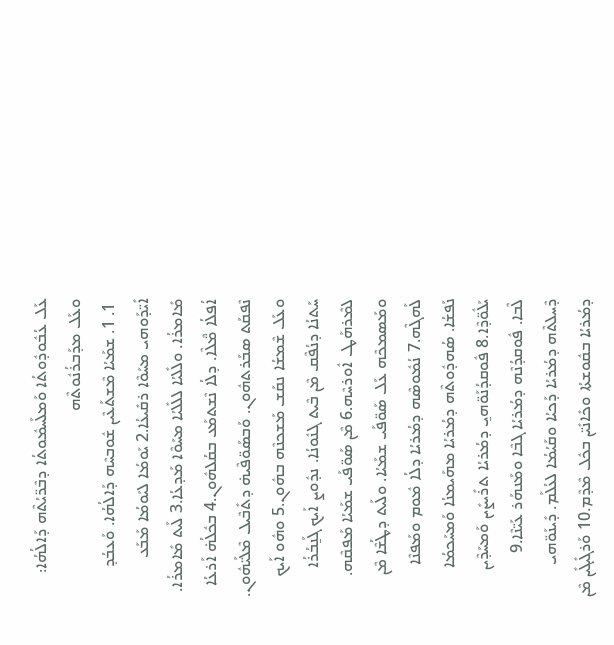ܥܰܠ ܥܳܒܽܘܕܽܘܬܳܐ ܘܰܡܠܰܚܡܽܘܬܳܐ ܕܒܶܖ̈ܝܳܬܶܗ ܕܰܐ‌ܠܳܗܳܐ: ܘܥܰܠ ܡܕܰܒܪܳܢܽܘܬܶܗ
 1. 1. ܫܡܰܝܳܐ ܡܶܫܬܰܥܶܝܢ ܫܽܘܒܚܶܗ ܕܰܐ‌ܠܳܗܳܐ. ܘܰܥܒܳܕ ܐܺܝ̈ܕܰܘܗܝ ܡܚܰܘܶܐ ܪܩܺܝܥܳܐ.2 ܝܰܘܡܳܐ ܠܝܰܘܡܳܐ ܡܰܒܰܥ ܡܺܐܡܪܳܐ. ܘܠܺܠܝܳܐ ܠܠܺܠܝܳܐ ܡܚܰܘܶܐ ܡܰܕܥܳܐ.3 ܠܰܝܬ ܡܺܐܡܪܳܐ. ܐܳܦܠܳܐ ܡ̈ܶܠܶܐ. ܕܠܳܐ ܢܶܫܬܡܰܥ ܒܩܳܠܗܽܘܢ.4 ܒܟܽܠܳܗ̇ ܐܰܪܥܳܐ ܢܶܦܩܰܬ ܣܒܰܪܬܗܽܘܢ. ܘܰܒܣܰܘ̈ܦܶܝܗ̇ ܕܬܺܒܶܝܠ ܡܶܠܰܝ̈ܗܽܘܢ. ܘܥܰܠ ܫܶܡܫܳܐ ܢܩܰܫ ܡܰܫܟܢܶܗ ܒܗܽܘܢ.5 ܘܗܽܘ ܐܰܝܟ ܚܰܬܢܳܐ ܕܢܳܦܶܩ ܡܶܢ ܒܶܝܬ ܓܢܽܘܢܳܐ. ܢܕܽܘܨ ܐܰܝܟ ܓܰܢ̱ܒܳܪܳܐ ܠܡܶܪܗܰܛ ܐܽܘܪܚܶܗ.6 ܡܶܢ ܣܰܘ̈ܦܰܝ ܫܡܰܝܳܐ ܡܰܦܩܶܗ. ܘܡܰܣܡܟܶܗ ܥܰܠ ܣܰܘ̈ܦܰܝ ܫܡܰܝܳܐ. ܘܠܰܝܬ ܕܛܳܫܶܐ ܡܶܢ ܠܰܗܓܶܗ.7 ܢܳܡܽܘܣܶܗ ܕܡܳܪܝܳܐ ܕܠܳܐ ܡܽܘܡ ܘܡܰܦܢܶܐ ܢܰܦܫܳܐ. ܣܳܗܕܽܘܬܶܗ ܕܡܳܪܝܳܐ ܡܗܰܝܡܢܳܐ ܘܰܡܚܰܟܡܳܐ ܝܰܠܽܘ̈ܕܶܐ.8 ܦܽܘܩܕܳܢܰܘ̈ܗܝ̱ ܕܡܳܪܝܳܐ ܬܪܺܝܨܺܝܢ ܘܰܡܚܰܕܶܝܢ ܠܶܒܐ. ܦܽܘܩܕܳܢܶܗ ܕܡܳܪܝܳܐ ܓܒܶܐ ܘܡܰܢܗܰܪ ܥܰܝ̈ܢܶܐ.9 ܕܶܚܠܬܶܗ ܕܡܳܪܝܳܐ ܕܰܟܝܳܐ ܘܩܰܝܳܡܳܐ ܠܥܳܠܰܡ. ܕܺܝܢܰܘ̈ܗܝ ܕܡܳܪܝܳܐ ܒܩܽܘܫܬܳܐ ܘܟܺܐܢܺܝ̈ܢ ܒܟܽܠ ܡܶܕܶܡ.10 ܘܰܪܓܺܝܓܺܝܢ ܡܶܢ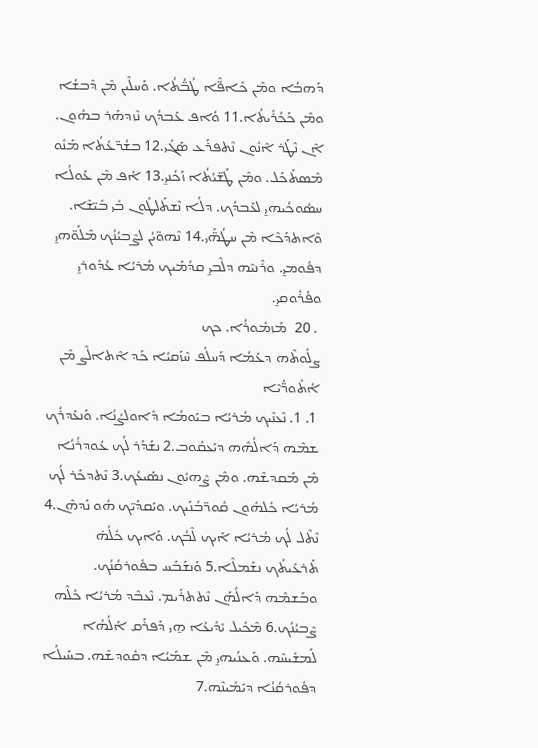ܕܰܗܒܳܐ ܘܡܶܢ ܟܺܐܦ̈ܶܐ ܛܳܒ̈ܳܬܳܐ. ܘܰܚܠܶܝܢ ܡܶܢ ܕܶܒܫܳܐ ܘܡܶܢ ܟܰܟܳܪܺܝܬܳܐ.11 ܘܳܐܦ ܥܰܒܕܳܟ ܢܶܙܕܗܰܪ ܒܗܽܘܢ. ܐܶܢ ܢܶܛܰܪ ܐܶܢܽܘܢ ܢܶܬܦܪܰܥ ܣܰܓܺܝ.12 ܒܫܳܖ̈ܥܳܬܳܐ ܡܰܢܽܘ ܡܶܣܬܰܟܰܠ. ܘܡܶܢ ܛܰܫ̈ܝܳܬܳܐ ܙܰܟܳܢܝ̱.13 ܐܳܦ ܡܶܢ ܥܰܘܠܳܐ ܚܣܽܘܟܳܝܗܝ̱ ܠܥܰܒܕܳܟ. ܕܠܳܐ ܢܶܫܬܰܠܛܽܘܢ ܒܺܝ ܒܺܝ̈ܫܶܐ. ܘܶܐܬܕܰܟܶܐ ܡܶܢ ܚܛܳܗ̈ܰܝ.14 ܢܶܗܘ̈ܝܳܢ ܠܨܶܒܝܳܢܳܟ ܡܶܠܰܘ̈ܗܝ̱ ܕܦܽܘܡܝ̱. ܘܪܶܢܝܶܗ ܕܠܶܒܝ̱ ܩܕܳܡܰܝܟ ܡܳܪܝܳܐ ܥܳܕܽܘܪܝ̱ ܘܦܳܪܽܘܩܝ̱.
 . 20  ܡܰܙܡܽܘܪܳܐ. ܟܟ
ܨܠܽܘܬܶܗ ܕܥܰܡܳܐ ܕܰܚܠܳܦ ܚܶܙܰܩܝܳܐ ܟܰܕ ܐܶܬܐܠܶܨ ܡܶܢ ܐܳܬܽܘܖ̈ܳܝܶܐ
 1. 1. ܢܶܥܢܶܝܟ ܡܳܪܝܳܐ ܒܝܰܘܡܳܐ ܕܽܐܘܠܨܳܢܳܐ. ܘܰܢܥܰܕܪܳܟ ܫܡܶܗ ܕܰܐܠܳܗܶܗ ܕܝܰܥܩܽܘܒ.2 ܢܫܰܕܰܪ ܠܳܟ ܥܽܘܕܪܳܢܳܐ ܡܶܢ ܡܰܩܕܫܶܗ. ܘܡܶܢ ܨܶܗܝܽܘܢ ܢܣܰܝܥܳܟ.3 ܢܶܬܕܟܰܪ ܠܳܟ ܡܳܪܝܳܐ ܟܽܠܗܽܘܢ ܩܽܘܖ̈ܒܳܢܰܝܟ. ܘܝܰܩܕܰܝ̈ܟ ܗܽܘ ܢܰܕܗܶܢ.4 ܢܶܬܶܠ ܠܳܟ ܡܳܪܝܳܐ ܐܰܝܟ ܠܶܒܳܟ. ܘܰܐܝܟ ܟܽܠܳܗ̇ ܬܰܪܥܺܝܬܳܟ ܢܫܰܡܠܶܐ.5 ܘܰܢܫܰܒܰܚ ܒܦܽܘܪܩܳܢܳܟ. ܘܒܰܫܡܶܗ ܕܰܐܠܳܗܰܢ ܢܶܬܬܪܺܝܡ. ܢܶܥܒܶܕ ܡܳܪܝܳܐ ܟܽܠܶܗ ܨܶܒܝܳܢܳܟ.6 ܡܶܟܺܝܠ ܝܺܕܺܝܥܳܐ ܗ̱ܝ ܕܰܦܪܰܩ ܐܰ‌ܠܳܗܳܐ ܠܰܡܫܺܝܚܶܗ. ܘܰܥܢܳܝܗܝ̱ ܡܶܢ ܫܡܰܝܳܐ ܕܩܽܘܕܫܶܗ. ܒܚܰܝܠܳܐ ܕܦܽܘܪܩܳܢܳܐ ܕܝܰܡܺܝܢܶܗ.7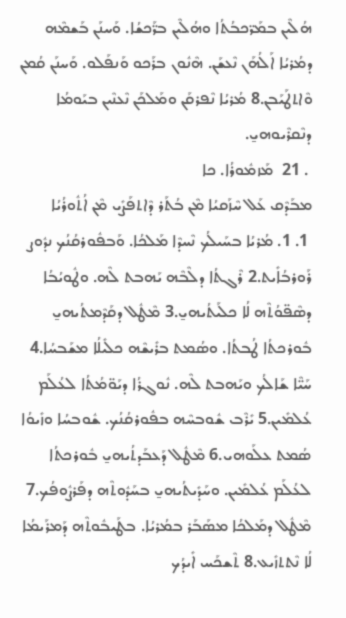ܗܳܠܶܝܢ ܒܡܰܖ̈ܟܒܳܬܳܐ ܘܗܳܠܶܝܢ ܒܖ̈ܰܟܫܳܐ. ܘܰܚܢܰܢ ܒܰܫܡܶܗ ܕܡܳܪܝܳܐ ܐܰܠܳܗܰܢ ܢܶܥܫܰܢ. ܗܶܢܽܘܢ ܒܪܰܟܘ ܘܰܢܦܰܠܘ. ܘܰܚܢܰܢ ܩܳܡܢ ܘܶܐܬܛܰܝܰܒܢ.8 ܡܳܪܝܳܐ ܢܶܦܪܩܰܢ ܘܡܰܠܟܰܢ ܢܶܥܢܶܝܢ ܒܝܰܘܡܳܐ ܕܢܶܩܪܶܝܘܗܝ̱.
 . 21  ܡܰܙܡܽܘܪܳܐ. ܟܐ
ܡܒܰܕܶܩ ܥܰܠ ܚܶܙܰܩܝܳܐ ܡܶܢ ܒܳܬܰܪ ܕܶܐܬܦܰܨܺܝ ܡܶܢ ܐܳܬܽܘܪܳܝܳܐ
 1. 1. ܡܳܪܝܳܐ ܒܚܰܝܠܳܟ ܢܶܚܕܶܐ ܡܰܠܟܳܐ. ܘܰܒܦܽܘܪܩܳܢܳܟ ܢܕܽܘܨ ܪܰܘܪܒܳܐܺܝܬ.2 ܪܶܓܬܳܐ ܕܠܶܒܶܗ ܝܰܗܒܬ ܠܶܗ. ܘܛܽܘܝܳܒܳܐ ܕܣܶܦ̈ܘܳܬܶܗ ܠܳܐ ܟܠܰܝܬܳܝܗܝ̱.3 ܡܶܛܽܠ ܕܩܰܕܶܡܬܳܝܗܝ̱ ܒܽܘܪܟܬܳܐ ܛܳܒܬܳܐ. ܘܣܳܡܬ ܒܪܺܝܫܶܗ ܟܠܺܝܠܳܐ ܡܫܰܒܚܳܐ.4 ܚܰܝ̈ܶܐ ܫܰܐܠܳܟ ܘܝܰܗܒܬ ܠܶܗ. ܢܽܘܓܪܳܐ ܕܝܰܘ̈ܡܳܬܳܐ ܠܥܳܠܰܡ ܥܳܠܡܺܝܢ.5 ܝܺܪܶܒ ܫܽܘܒܚܶܗ ܒܦܽܘܪܩܳܢܳܟ. ܫܽܘܒܚܳܐ ܘܙܺܝܘܳܐ ܣܳܡܬ ܥܠܰܘܗܝ.6 ܡܶܛܽܠ ܕܰܥܒܰܕܬܳܝܗܝ̱ ܒܽܘܪܟܬܳܐ ܠܥܳܠܰܡ ܥܳܠܡܺܝܢ. ܘܚܰܕܺܝܬܳܝܗܝ̱ ܒܚܰܕܽܘܬܶܗ ܕܦܰܪܨܽܘܦܳܟ.7 ܡܶܛܽܠ ܕܡܰܠܟܳܐ ܡܣܰܒܰܪ ܒܡܳܪܝܳܐ. ܒܛܰܝܒܽܘܬܶܗ ܕܰܡܪܰܝܡܳܐ ܠܳܐ ܢܶܬܬܙܺܝܥ.8 ܬܶܫܟܰܚ ܐܺܝܕܳܟ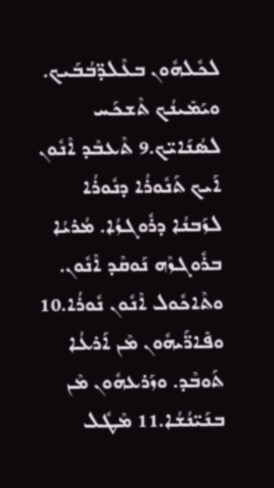ܠܟܽܠܗܽܘܢ ܒܥܶܠܕ̈ܒܳܒܰܝܟ. ܘܝܰܡܺܝܢܳܟ ܬܶܫܟܰܚ ܠܣܳܢܰܐܝ̈ܟ.9 ܬܶܥܒܶܕ ܐܶܢܽܘܢ ܐܰܝܟ ܬܰܢܽܘܪܳܐ ܕܢܽܘܪܳܐ ܠܙܰܒܢܳܐ ܕܪܽܘܓܙܳܐ. ܡܳܪܝܳܐ ܒܪܽܘܓܙܶܗ ܢܰܘܩܶܕ ܐܶܢܽܘܢ. ܘܬܶܐܟܽܘܠ ܐܶܢܽܘܢ ܢܽܘܪܳܐ.10 ܘܦܺܐܖ̈ܰܝܗܽܘܢ ܡܶܢ ܐܰܪܥܳܐ ܬܰܘܒܶܕ. ܘܙܰܪܥܗܽܘܢ ܡܶܢ ܒܢܰܝ̈ܢܳܫܳܐ.11 ܡܶܛܽܠ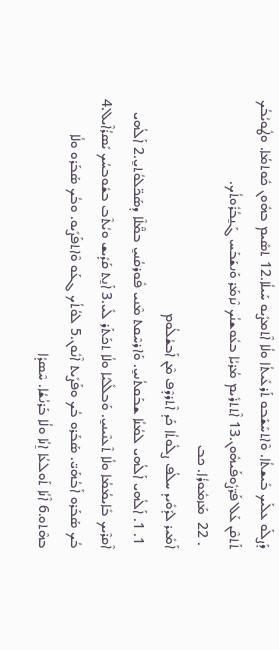ܕܰܨܠܰܘ ܥܠܰܝܟ ܒܺܝܫܬܳܐ. ܘܶܐܬܚܰܫܰܒܘ ܬܰܪܥܺܝܬܳܐ ܘܠܳܐ ܐܶܬܡܨܺܝܘ ܚܰܝܠܳܐ.12 ܬܣܺܝܡ ܒܗܽܘܢ ܟܽܘܬܡܳܐ. ܘܛܽܘܝܳܒܳܟ ܬܰܬܩܶܢ ܥܰܠ ܦܰܖ̈ܨܽܘܦܰܝܗܽܘܢ.13 ܐܶܬܬܪܺܝܡ ܡܳܪܝܳܐ ܒܥܽܘܫܢܳܟ ܢܶܙܡܰܪ ܘܰܢܫܰܒܰܚ ܓܰܢ̱ܒܳܪܽܘܬܳܟ.
 . 22  ܡܰܙܡܽܘܪܳܐ. ܟܒ
ܐܰܡܺܝܪ ܠܕܰܘܺܝܕ ܚܠܳܦ ܨܠܽܘܬܳܐ ܟܰܕ ܐܶܬܪܕܶܦ ܡܶܢ ܐܰܒܫܳܠܳܘܡ
 1. 1. ܐܰܠܳܗܝ ܐܰܠܳܗܝ ܠܡܳܢܳܐ ܫܒܰܩܬܳܢܝ̱. ܘܰܐܪܚܶܩܬ ܡܶܢܝ ܦܽܘܪܩܳܢܝ̱ ܒܡ̈ܶܠܶܐ ܕܣܰܟ̈ܠܘܳܬܝ̱.2 ܐܰܠܳܗܝ ܐܶܩܪܶܝܟ ܒܺܐܝܡܳܡܳܐ ܘܠܳܐ ܬܶܥܢܶܝܢܝ̱. ܘܰܒܠܺܠܝܳܐ ܘܠܳܐ ܬܟܰܬܰܪ ܠܺܝ.3 ܐܰܢ̱ܬ ܩܰܕܺܝܫ ܘܝܳܬܶܒ ܒܫܽܘܒܚܳܟ ܝܺܣܪܳܐܶܝܠ.4 ܒܳܟ ܣܰܒܰܪܘ ܐܰܒܳܗܰܝ̈. ܣܰܒܰܪܘ ܒܳܟ ܘܦܰܨܺܝܬ ܐܶܢܽܘܢ.5 ܠܘܳܬܳܟ ܓܥܰܘ ܘܶܐܬܦܰܨܺܝܘ. ܘܒܳܟ ܣܰܒܰܪܘ ܘܠܳܐ ܒܗܶܬܘ.6 ܐܶܢܳܐ ܬܰܘܠܥܳܐ ܐ̱ܢܳܐ ܘܠܳܐ ܒܰܪܢܳܫܳܐ. ܚܶܣܕܳܐ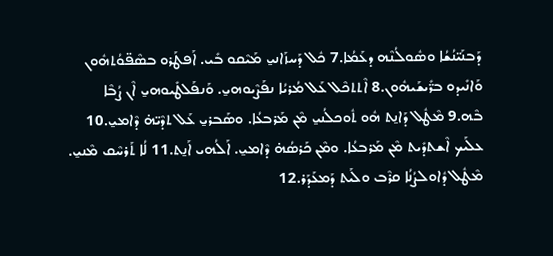ܕܰܒܢܰܝ̈ܢܳܫܳܐ ܘܣܽܘܠܳܢܶܗ ܕܥܰܡܳܐ.7 ܟܽܠ ܕܰܚܙܰܐܢܝ̱ ܡܰܝܶܩܘ ܒܺܝ. ܐܰܦܛܰܪܘ ܒܣܶܦ̈ܘܳܬܗܽܘܢ ܘܰܐܢܺܝܕܘ ܒܖ̈ܺܝܫܰܝܗܽܘܢ.8 ܐܶܬܬܟܶܠ ܥܰܠ ܡܳܪܝܳܐ ܢܦܰܨܶܝܘܗܝ̱. ܘܰܢܦܰܠܛܺܝܘܗܝ̱ ܐܶܢ ܨܳܒܶܐ ܒܶܗ.9 ܡܶܛܽܠ ܕܰܐܢ̱ܬ ܗܽܘ ܬܽܘܟܠܳܢܝ̱ ܡܶܢ ܡܰܪܒܥܳܐ. ܘܣܰܒܪܝ̱ ܥܰܠ ܬܕܶܝ̈ܗ̇ ܕܶܐܡܝ̱.10 ܥܠܰܝܟ ܐܶܫܬܕܺܝܬ ܡܶܢ ܡܰܪܒܥܳܐ. ܘܡܶܢ ܟܰܪܣܳܗ̇ ܕܶܐܡܝ̱. ܐܰܠܳܗܝ ܐܰܢ̱ܬ.11 ܠܳܐ ܬܰܪܚܶܩ ܡܶܢܝ̱. ܡܶܛܽܠ ܕܽܐܘܠܨܳܢܳܐ ܩܪܶܒ ܘܠܰܝܬ ܕܰܡܥܰܕܰܪ.12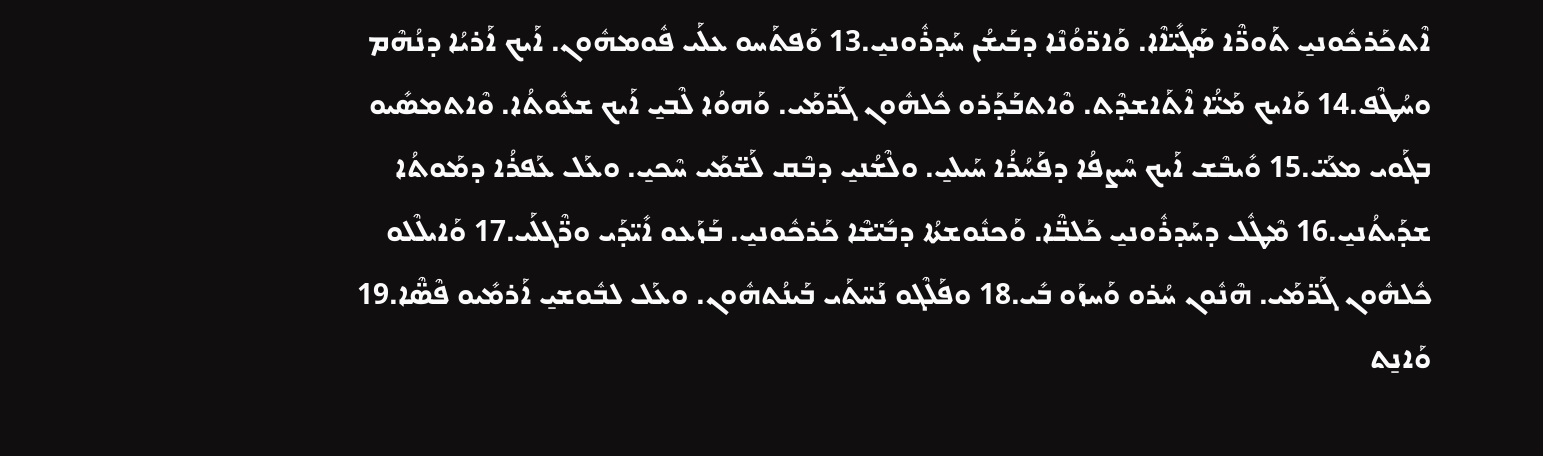ܐܶܬܟܰܪܟܽܘܢܝ̱ ܬܰܘܖ̈ܶܐ ܣܰܓܺܝ̈ܐܶܐ. ܘܰܐܖ̈ܘܳܢܶܐ ܕܒܰܝܫܳܢ ܚܰܕܪܽܘܢܝ̱.13 ܘܰܦܬܰܚܘ ܥܠܰܝ ܦܽܘܡܗܽܘܢ. ܐܰܝܟ ܐܰܪܝܳܐ ܕܢܳܗܶܡ ܘܚܳܛܶܦ.14 ܘܰܐܝܟ ܡܰܝ̈ܳܐ ܐܶܬܰܐܫܕܶܬ. ܘܶܐܬܒܰܕܰܪܘ ܟܽܠܗܽܘܢ ܓܰܖ̈ܡܰܝ. ܘܰܗܘܳܐ ܠܶܒܝ̱ ܐܰܝܟ ܫܥܽܘܬܳܐ. ܘܶܐܬܡܣܺܝܘ ܒܓܰܘܝ ܡܥܰܝ̈.15 ܘܺܝܒܶܫ ܐܰܝܟ ܚܶܨܦܳܐ ܕܦܰܚܳܪܳܐ ܚܰܝܠܝ̱. ܘܠܶܫܳܢܝ̱ ܕܒܶܩ ܠܰܫ̈ܡܰܝ ܚܶܟܝ̱. ܘܥܰܠ ܥܰܦܪܳܐ ܕܡܰܘܬܳܐ ܫܕܰܝܬܳܢܝ̱.16 ܡܶܛܽܠ ܕܚܰܕܪܽܘܢܝ̱ ܟܰܠܒ̈ܶܐ. ܘܰܟܢܽܘܫܬܳܐ ܕܒܺܝ̈ܫܶܐ ܟܰܪܟܽܘܢܝ̱. ܒܰܙܰܥܘ ܐܺܝ̈ܕܰܝ ܘܖ̈ܶܓܠܰܝ.17 ܘܰܐܝܠܶܠܘ ܟܽܠܗܽܘܢ ܓܰܖ̈ܡܰܝ. ܗܶܢܽܘܢ ܚܳܪܘ ܘܰܚܙܰܘ ܒܺܝ.18 ܘܦܰܠܶܓܘ ܢܰܚ̈ܬܰܝ ܒܰܝܢܳܬܗܽܘܢ. ܘܥܰܠ ܠܒܽܘܫܝ̱ ܐܰܪܡܺܝܘ ܦܶܣ̈ܶܐ.19 ܘܰܐܢ̱ܬ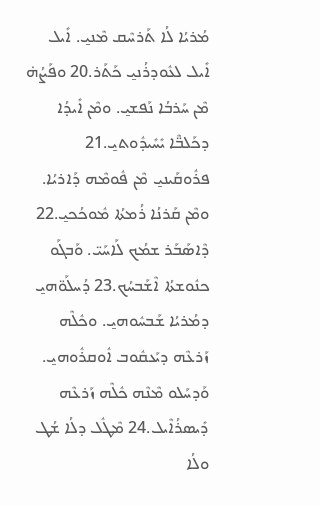ܡܳܪܝܳܐ ܠܳܐ ܬܰܪܚܶܩ ܡܶܢܝ̱. ܐܺܝܠ ܐܺܝܠ ܠܥܽܘܕܪܳܢܝ̱ ܟܰܬܰܪ.20 ܘܦܰܨܳܗ̇ ܡܶܢ ܚܰܪܒܳܐ ܢܰܦܫܝ̱. ܘܡܶܢ ܐܺܝܕܳܐ ܕܟܰܠܒ̈ܶܐ ܝܺܚܺܝܕܽܘܬܝ̱.21 ܦܪܽܘܩܰܝܢܝ̱ ܡܶܢ ܦܽܘܡܶܗ ܕܰܐܪܝܳܐ. ܘܡܶܢ ܩܰܪܢܳܐ ܪܳܡܬܳܐ ܡܽܘܟܳܟܝ̱.22 ܕܶܐܣܰܒܰܪ ܫܡܳܟ ܠܰܐܚܰܝ̈. ܘܰܒܓܰܘ ܟܢܽܘܫܬܳܐ ܐܶܫܰܒܚܳܟ.23 ܕܳܚܠܰܘ̈ܗܝ̱ ܕܡܳܪܝܳܐ ܫܰܒܚܽܘܗܝ̱. ܘܟܽܠܶܗ ܙܰܪܥܶܗ ܕܝܰܥܩܽܘܒ ܐܽܘܩܪܽܘܗܝ̱. ܘܰܕܚܰܠܘ ܡܶܢܶܗ ܟܽܠܶܗ ܙܰܪܥܶܗ ܕܺܝܣܪܳܐܶܝܠ.24 ܡܶܛܽܠ ܕܠܳܐ ܫܳܛ ܘܠܳܐ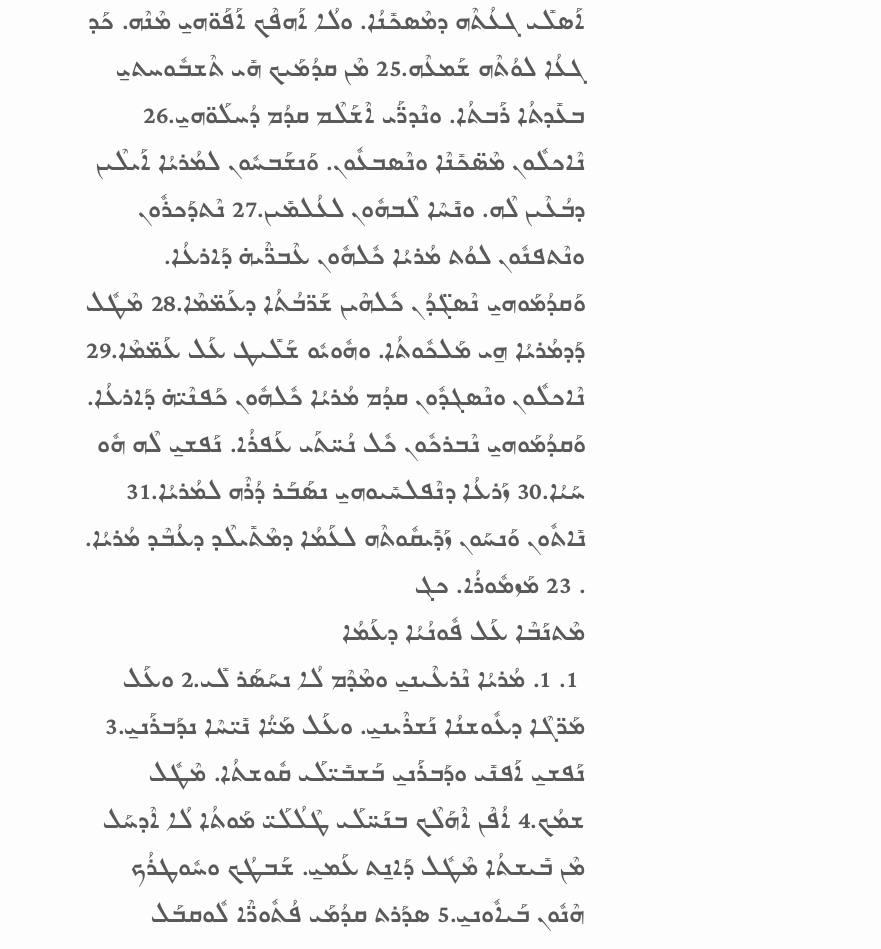ܐܰܣܠܺܝ ܓܥܳܬܶܗ ܕܡܶܣܟܺܢܳܐ. ܘܠܳܐ ܐܰܗܦܶܟ ܐܰܦܰܘ̈ܗܝ̱ ܡܶܢܶܗ. ܟܰܕ ܓܥܳܐ ܠܘܳܬܶܗ ܫܰܡܥܶܗ.25 ܡܶܢ ܩܕܳܡܰܝܟ ܗܺܝ ܬܶܫܒܽܘܚܬܝ̱ ܒܥܺܕܬܳܐ ܪܰܒܬܳܐ. ܘܢܶܕܖ̈ܰܝ ܐܶܫܰܠܶܡ ܩܕܳܡ ܕܳܚܠܰܘ̈ܗܝ̱.26 ܢܶܐܟܠܽܘܢ ܡܶܣ̈ܟܺܢܶܐ ܘܢܶܣܒܥܽܘܢ. ܘܰܢܫܰܒܚܽܘܢ ܠܡܳܪܝܳܐ ܐܰܝܠܶܝܢ ܕܒܳܥܶܝܢ ܠܶܗ. ܘܢܺܚܶܐ ܠܶܒܗܽܘܢ ܠܥܳܠܡܺܝܢ.27 ܢܶܬܕܰܟܪܽܘܢ ܘܢܶܬܦܢܽܘܢ ܠܘܳܬ ܡܳܪܝܳܐ ܟܽܠܗܽܘܢ ܥܶܒܖ̈ܶܝܗ̇ ܕܰܐܪܥܳܐ. ܘܰܩܕܳܡܰܘܗܝ̱ ܢܶܣܓ̈ܕܳܢ ܟܽܠܗܶܝܢ ܫܰܖ̈ܒܳܬܳܐ ܕܥܰܡ̈ܡܶܐ.28 ܡܶܛܽܠ ܕܰܕܡܳܪܝܳܐ ܗ̱ܝ ܡܰܠܟܽܘܬܳܐ. ܘܗܽܘܝܽܘ ܫܰܠܺܝܛ ܥܰܠ ܥܰܡ̈ܡܶܐ.29 ܢܶܐܟܠܽܘܢ ܘܢܶܣܓܕܽܘܢ ܩܕܳܡ ܡܳܪܝܳܐ ܟܽܠܗܽܘܢ ܟܰܦܢܶܝ̈ܗ̇ ܕܰܐܪܥܳܐ. ܘܰܩܕܳܡܰܘܗܝ̱ ܢܶܒܪܟܽܘܢ ܟܽܠ ܢܳܚ̈ܬܰܝ ܥܰܦܪܳܐ. ܢܰܦܫܝ̱ ܠܶܗ ܗܽܘ ܚܰܝܳܐ.30 ܙܰܪܥܳܐ ܕܢܶܦܠܚܺܝܘܗܝ̱ ܢܣܰܒܰܪ ܕܳܪܶܗ ܠܡܳܪܝܳܐ.31 ܢܺܐܬܽܘܢ ܘܰܢܚܰܘܢ ܙܰܕܺܝܩܽܘܬܶܗ ܠܥܰܡܳܐ ܕܡܶܬܺܝܠܶܕ ܕܥܳܒܶܕ ܡܳܪܝܳܐ.
. 23 ܡܰܙܡܽܘܪܳܐ. ܟܓ
ܡܶܬܢܰܒܶܐ ܥܰܠ ܦܽܘܢܳܝܳܐ ܕܥܰܡܳܐ
 1. 1. ܡܳܪܝܳܐ ܢܶܪܥܶܝܢܝ̱ ܘܡܶܕܶܡ ܠܳܐ ܢܚܰܣܰܪ ܠܺܝ.2 ܘܥܰܠ ܡܰܖ̈ܓܶܐ ܕܥܽܘܫܢܳܐ ܢܰܫܪܶܝܢܝ̱. ܘܥܰܠ ܡܰܝ̈ܳܐ ܢܺܝ̈ܚܶܐ ܢܕܰܒܪܰܢܝ̱.3 ܢܰܦܫܝ̱ ܐܰܦܢܺܝ ܘܕܰܒܪܰܢܝ̱ ܒܰܫܒܺܝ̈ܠܰܝ ܩܽܘܫܬܳܐ. ܡܶܛܽܠ ܫܡܳܟ.4 ܐܳܦܶܢ ܐܶܗܰܠܶܟ ܒܢܰܚ̈ܠܰܝ ܛܶܠܳܠܰܝ̈ ܡܰܘܬܳܐ ܠܳܐ ܐܶܕܚܰܠ ܡܶܢ ܒܺܝܫܬܳܐ ܡܶܛܽܠ ܕܰܐܢ̱ܬ ܥܰܡܝ̱. ܫܰܒܛܳܟ ܘܚܽܘܛܪܳܟ ܗܶܢܽܘܢ ܒܰܝܐܽܘܢܝ̱.5 ܣܕܰܪܬ ܩܕܳܡܰܝ ܦܳܬܽܘܖ̈ܶܐ ܠܽܘܩܒܰܠ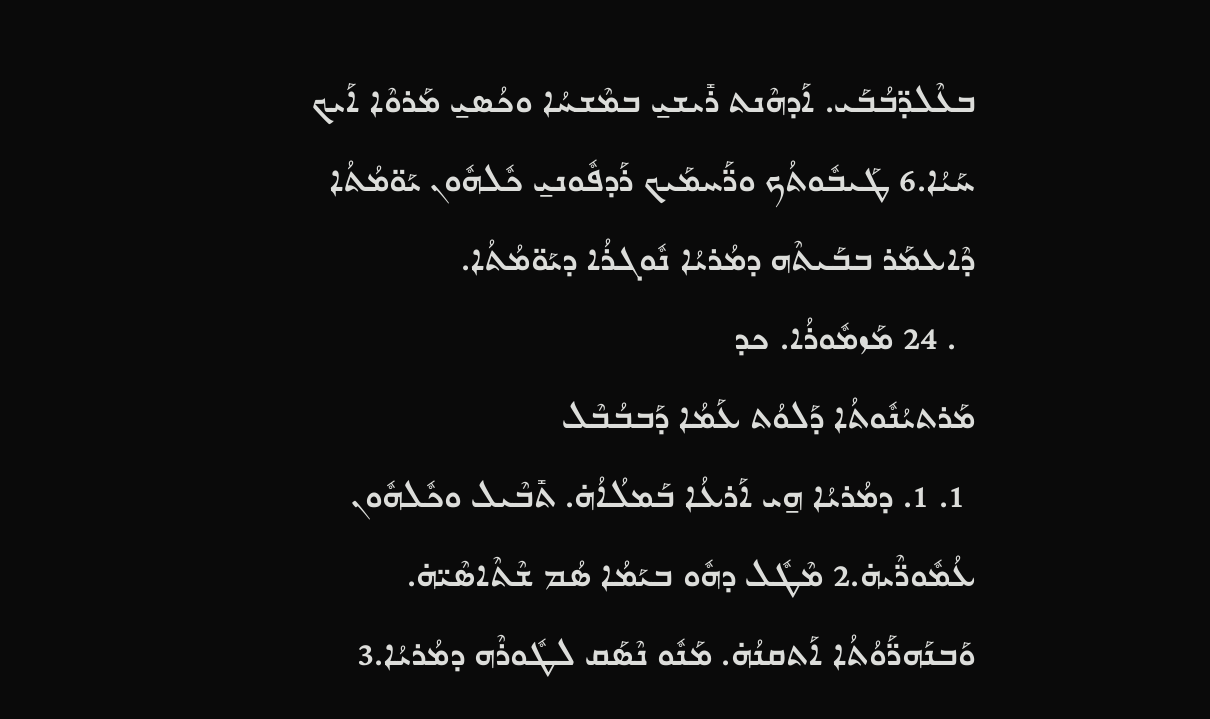ܒܥܶܠܕ̈ܒܳܒܰܝ. ܐܰܕܗܶܢܬ ܪܺܝܫܝ̱ ܒܡܶܫܚܳܐ ܘܟܳܣܝ̱ ܡܰܪܘܶܐ ܐܰܝܟ ܚܰܝܳܐ.6 ܛܰܝܒܽܘܬܳܟ ܘܖ̈ܰܚܡܰܝܟ ܪܰܕܦܽܘܢܝ̱ ܟܽܠܗܽܘܢ ܝܰܘ̈ܡܳܬܳܐ ܕܶܐܥܡܰܪ ܒܒܰܝܬܶܗ ܕܡܳܪܝܳܐ ܢܽܘܓܪܳܐ ܕܝܰܘ̈ܡܳܬܳܐ.
  . 24 ܡܰܙܡܽܘܪܳܐ. ܟܕ
ܡܰܪܬܝܳܢܽܘܬܳܐ ܕܰܠܘܳܬ ܥܰܡܳܐ ܕܰܒܒܳܒܶܠ
 1. 1. ܕܡܳܪܝܳܐ ܗ̱ܝ ܐܰܪܥܳܐ ܒܰܡܠܳܐܳܗ̇. ܬܺܒܶܝܠ ܘܟܽܠܗܽܘܢ ܥܳܡܽܘܖ̈ܶܝܗ̇.2 ܡܶܛܽܠ ܕܗܽܘ ܒܝܰܡܳܐ ܣܳܡ ܫܶܬܶܐܣܶܝ̈ܗ̇. ܘܰܒܢܰܗܖ̈ܰܘܳܬܳܐ ܐܰܬܩܢܳܗ̇. ܡܰܢܽܘ ܢܶܣܰܩ ܠܛܽܘܪܶܗ ܕܡܳܪܝܳܐ.3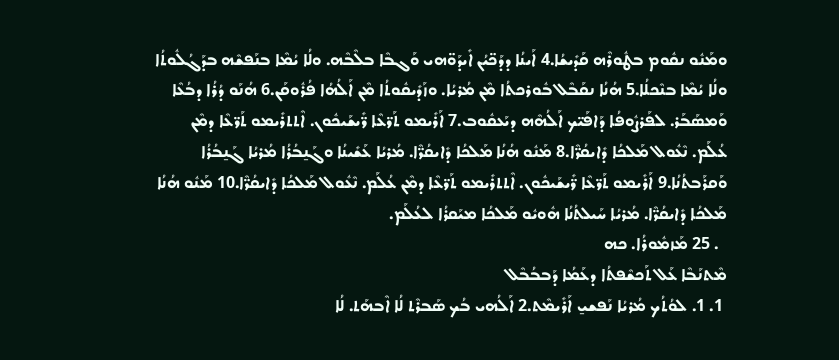ܘܡܰܢܽܘ ܢܩܽܘܡ ܒܛܽܘܪܶܗ ܩܰܕܺܝܫܳܐ.4 ܐܰܝܢܳܐ ܕܕܰܟ̈ܝܳܢ ܐܺܝܕܰܘ̈ܗܝ ܘܰܓܒܶܐ ܒܠܶܒܶܗ. ܘܠܳܐ ܝܳܡܶܐ ܒܢܰܦܫܶܗ ܒܕܰܓܳܠܽܘܬܳܐ ܘܠܳܐ ܝܳܡܶܐ ܒܢܶܟܠܳܐ.5 ܗܳܢܳܐ ܢܩܰܒܶܠ ܒܽܘܪܟܬܳܐ ܡܶܢ ܡܳܪܝܳܐ. ܘܙܰܕܺܝܩܽܘܬܳܐ ܡܶܢ ܐܰ‌ܠܳܗܳܐ ܦܳܪܽܘܩܰܢ.6 ܗܳܢܰܘ ܕܳܪܳܐ ܕܒܳܥܶܐ ܘܰܡܣܰܒܰܪ. ܠܦܰܪܨܽܘܦܳܐ ܕܰܐܦܰܝ̈ܟ ܐܰܠܳܗܶܗ ܕܝܰܥܩܽܘܒ.7 ܐܰܪܺܝܡܘ ܬܰܖ̈ܥܶܐ ܖ̈ܺܝܫܰܝܟܽܘܢ. ܐܶܬܬܪܺܝܡܘ ܬܰܖ̈ܥܶܐ ܕܡܶܢ ܥܳܠܰܡ. ܢܶܥܽܘܠ ܡܰܠܟܳܐ ܕܺܐܝܩܳܖ̈ܶܐ.8 ܡܰܢܽܘ ܗܳܢܳܐ ܡܰܠܟܳܐ ܕܺܐܝܩܳܖ̈ܶܐ. ܡܳܪܝܳܐ ܥܰܫܺܝܢܳܐ ܘܓܰܢ̱ܒܳܪܳܐ ܡܳܪܝܳܐ ܓܰܢ̱ܒܳܪܳܐ ܘܰܩܪܰܒܬܳܢܳܐ.9 ܐܰܪܺܝܡܘ ܬܰܖ̈ܥܶܐ ܖ̈ܺܝܫܰܝܟܽܘܢ. ܐܶܬܬܪܺܝܡܘ ܬܰܖ̈ܥܶܐ ܕܡܶܢ ܥܳܠܰܡ. ܢܶܥܽܘܠ ܡܰܠܟܳܐ ܕܺܐܝܩܳܖ̈ܶܐ.10 ܡܰܢܽܘ ܗܳܢܳܐ ܡܰܠܟܳܐ ܕܺܐܝܩܳܖ̈ܶܐ. ܡܳܪܝܳܐ ܚܰܝܠܬܳܢܳܐ ܗܽܘܝܽܘ ܡܰܠܟܳܐ ܡܝܰܩܪܳܐ ܠܥܳܠܰܡ.
  . 25 ܡܰܙܡܽܘܪܳܐ. ܟܗ
ܡܶܬܢܰܒܶܐ ܥܰܠ ܬܰܟܫܶܦܬܳܐ ܕܥܰܡܳܐ ܕܰܒܒܳܒܶܠ
 1. 1. ܠܘܳܬܳܟ ܡܳܪܝܳܐ ܢܰܦܫܝ̱ ܐܰܪܺܝܡܶܬ.2 ܐܰܠܳܗܝ ܒܳܟ ܣܰܒܪܶܬ ܠܳܐ ܐܶܒܗܰܬ. ܠܳܐ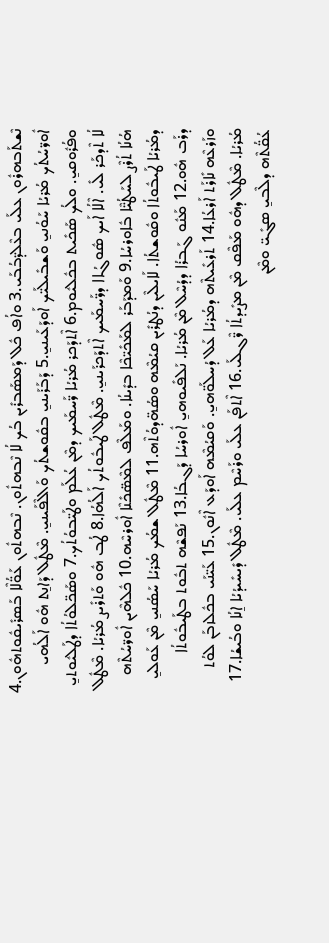ܢܶܫܬܰܒܗܪܽܘܢ ܥܠܰܝ ܒܥܶܠܕ̈ܒܳܒܰܝ.3 ܘܐܳܦ ܟܽܠ ܕܰܡܣܰܒܪܺܝܢ ܒܳܟ ܠܳܐ ܢܶܒܗܬܽܘܢ. ܢܶܒܗܬܽܘܢ ܥܰܘ̈ܳܠܶܐ ܒܰܣܪܺܝܩܽܘܬܗܽܘܢ.4 ܐܽܘܖ̈ܚܳܬܳܟ ܡܳܪܝܳܐ ܚܰܘܳܢܝ̱ ܘܰܫܒܺܝܠܰܝ̈ܟ ܐܰܘܕܰܥܰܝܢܝ̱.5 ܕܰܒܰܪܰܝܢܝ̱ ܒܩܽܘܫܬܳܟ ܘܰܐܠܶܦܰܝܢܝ̱. ܡܶܛܽܠ ܕܰܐܢ̱ܬ ܗܽܘ ܐܰܠܳܗܝ ܘܦܳܪܽܘܩܝ̱. ܘܠܳܟ ܣܰܟܺܝܬ ܒܟܽܠܝܽܘܡ.6 ܐܶܬܕܰܟܪ ܡܳܪܝܳܐ ܖ̈ܰܚܡܰܝܟ ܕܡܶܢ ܥܳܠܰܡ ܘܛܰܝ̈ܒܘܳܬܳܟ.7 ܘܣܰܟ̈ܠܘܳܬܳܐ ܕܛܰܠܝܽܘܬܝ̱ ܠܳܐ ܬܶܕܟܰܪ ܠܺܝ. ܐܶܠܳܐ ܐܰܝܟ ܣܽܘܓܳܐܐ ܕܖ̈ܰܚܡܰܝܟ ܐܶܬܕܰܟܪܰܝܢܝ̱. ܡܶܛܽܠ ܛܰܝܒܽܘܬܳܟ ܐܰ‌ܠܳܗܳܐ.8 ܛܳܒ ܗܽܘ ܘܰܬܪܺܝܨ ܡܳܪܝܳܐ. ܡܶܛܽܠ ܗܳܢܳܐ ܬܳܪܶܨ ܠܚܰܛܳܝ̈ܶܐ ܒܽܐܘܪܚܳܐ.9 ܘܰܡܕܰܒܰܪ ܠܡܰܟܺܝ̈ܟܶܐ ܒܕܺܝܢܳܐ. ܘܡܰܠܶܦ ܠܡܶܣ̈ܟܺܢܶܐ ܐܽܘܪܚܶܗ.10 ܟܽܠܗܶܝܢ ܐܽܘܖ̈ܚܳܬܶܗ ܕܡܳܪܝܳܐ ܛܰܝܒܽܘܬܳܐ ܘܩܽܘܫܬܳܐ. ܠܰܐܝܠܶܝܢ ܕܢܳܛܪܺܝܢ ܩܝܳܡܶܗ ܘܣܳܗ̈ܕܘܳܬܶܗ.11 ܡܶܛܽܠ ܫܡܳܟ ܡܳܪܝܳܐ ܚܰܣܳܢܝ̱ ܡܶܢ ܥܰܘܠܝ̱ ܕܪܰܒ ܗܽܘ.12 ܡܰܢܽܘ ܓܰܒܪܳܐ ܕܕܳܚܶܠ ܡܶܢ ܡܳܪܝܳܐ. ܢܰܠܦܺܝܘܗܝ̱ ܐܽܘܪܚܳܐ ܕܰܓܒܳܐ.13 ܢܰܦܫܶܗ ܬܒܽܘܬ ܒܛܰܝܒܽܘܬܳܐ ܘܙܰܪܥܶܗ ܢܺܐܪܰܬ ܐܰܪܥܳܐ.14 ܬܰܪܥܺܝܬܶܗ ܕܡܳܪܝܳܐ ܥܰܠ ܕܳܚܠܰܘ̈ܗܝ̱. ܘܰܩܝܳܡܶܗ ܐܰܘܕܰܥ ܐܶܢܽܘܢ.15 ܥܰܝ̈ܢܰܝ ܒܟܽܠܙܒܰܢ ܠܘܳܬ ܡܳܪܝܳܐ. ܡܶܛܽܠ ܕܗܽܘ ܡܰܦܶܩ ܡܶܢ ܡܨܺܝܕܬܳܐ ܖ̈ܶܓܠܰܝ.16 ܐܶܬܦܰܢ ܥܠܰܝ ܘܪܰܚܶܡ ܥܠܰܝ. ܡܶܛܽܠ ܕܺܝܚܺܝܕܳܝܳܐ ܐ̱ܢܳܐ ܘܒܳܝܫܳܐ.17 ܥܳܩ̈ܳܬܶܗ ܕܠܶܒܝ̱ ܣܓܺܝ̈ ܘܡܶܢ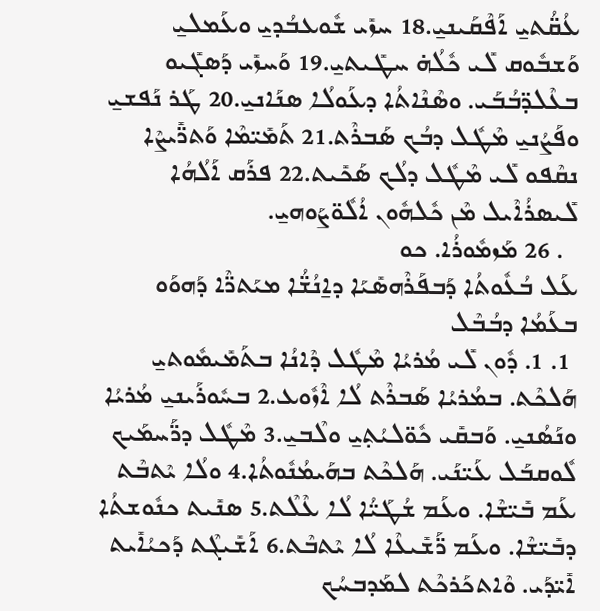ܥܳܩ̈ܳܬܝ̱ ܐܰܦܶܩܰܝܢܝ̱.18 ܚܙܺܝ ܫܽܘܥܒܳܕܝ̱ ܘܥܰܡܠܝ̱ ܘܰܫܒܽܘܩ ܠܺܝ ܟܽܠܳܗ̇ ܚܛܺܝܬܝ̱.19 ܘܰܚܙܺܝ ܕܰܣܓܺܝܘ ܒܥܶܠܕ̈ܒܳܒܰܝ. ܘܣܶܢܶܐܬܳܐ ܕܥܰܘܠܳܐ ܣܢܰܐܢܝ̱.20 ܛܰܪ ܢܰܦܫܝ̱ ܘܦܰܨܳܢܝ̱ ܡܶܛܽܠ ܕܒܳܟ ܣܰܒܪܶܬ.21 ܬܰܡܺܝ̈ܡܶܐ ܘܰܬܖ̈ܺܝܨܶܐ ܢܩܶܦܘ ܠܺܝ ܡܶܛܽܠ ܕܠܳܟ ܣܰܟܺܝܬ.22 ܦܪܰܩ ܐܰ‌ܠܳܗܳܐ ܠܺܝܣܪܳܐܶܝܠ ܡܶܢ ܟܽܠܗܽܘܢ ܐܳܠܽܘ̈ܨܰܘܗܝ̱.
  . 26 ܡܰܙܡܽܘܪܳܐ. ܟܘ
ܥܰܠ ܒܳܥܽܘܬܳܐ ܕܰܒܦܰܪܶܗܣܺܝܰܐ ܕܐ̱ܢܳܫ̈ܳܐ ܡܝܰܬܖ̈ܶܐ ܕܰܗܘܰܘ ܒܥܰܡܳܐ ܕܒܳܒܶܠ
 1. 1. ܕܽܘܢ ܠܺܝ ܡܳܪܝܳܐ ܡܶܛܽܠ ܕܶܐܢܳܐ ܒܬܰܡܺܝܡܽܘܬܝ̱ ܗܰܠܟܶܬ. ܒܡܳܪܝܳܐ ܣܰܒܪܶܬ ܠܳܐ ܐܶܙܽܘܥ.2 ܒܚܽܘܪܰܝܢܝ̱ ܡܳܪܝܳܐ ܘܢܰܣܳܢܝ̱. ܘܰܒܩܺܝ ܟܽܘ̈ܠܝܳܬ݂ܝ̱ ܘܠܶܒܝ̱.3 ܡܶܛܽܠ ܕܖ̈ܰܚܡܰܝܟ ܠܽܘܩܒܰܠ ܥܰܝ̈ܢܰܝ. ܗܰܠܟܶܬ ܒܗܰܝܡܳܢܽܘܬܳܐ.4 ܘܠܳܐ ܝܶܬܒܶܬ ܥܰܡ ܒܺܝ̈ܫܶܐ. ܘܥܰܡ ܫܳܛܰܝ̈ܳܐ ܠܳܐ ܥܶܠܶܬ.5 ܣܢܺܝܬ ܟܢܽܘܫܬܳܐ ܕܒܺܝ̈ܫܶܐ. ܘܥܰܡ ܖ̈ܰܫܺܝܥܶܐ ܠܳܐ ܝܶܬܒܶܬ.6 ܐܰܫܺܝܓܶܬ ܕܰܟܝܳܐܺܝܬ ܐܺܝ̈ܕܰܝ. ܘܶܐܬܟܰܪܟܶܬ ܠܡܰܕܒܚܳܟ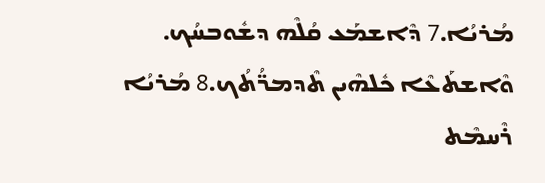ܡܳܪܝܳܐ.7 ܕܶܐܫܡܰܥ ܩܳܠܶܗ ܕܫܽܘܒܚܳܟ. ܘܶܐܫܬܰܥܶܐ ܟܽܠܗܶܝܢ ܬܶܕܡܖ̈ܳܬܳܟ.8 ܡܳܪܝܳܐ ܪܶܚܡܶܬ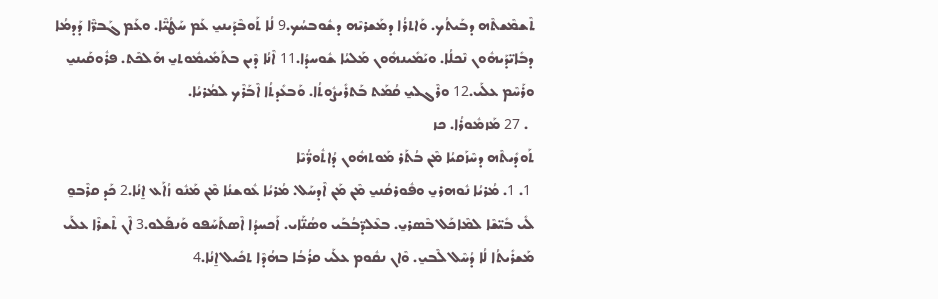ܬܶܫܡܶܫܬܶܗ ܕܒܰܝܬܳܟ. ܘܰܐܬܪܳܐ ܕܡܰܫܪܝܶܗ ܕܫܽܘܒܚܳܟ.9 ܠܳܐ ܬܰܘܒܶܕܰܝܢܝ̱ ܥܰܡ ܚܰܛܳܝ̈ܶܐ. ܘܥܰܡ ܓܰܒܖ̈ܶܐ ܕܰܕܡܳܐ ܕܒܺܐܝ̈ܕܰܝܗܽܘܢ ܢܶܟܠܳܐ. ܘܝܰܡܺܝܢܗܽܘܢ ܡܰܠܝܳܐ ܫܽܘܚܕܳܐ.11 ܐܶܢܳܐ ܕܶܝܢ ܒܬܰܡܺܝܡܽܘܬܝ̱ ܗܰܠܟܶܬ. ܦܪܽܘܩܰܝܢܝ̱ ܘܪܰܚܶܡ ܥܠܰܝ.12 ܘܪܶܓܠܝ̱ ܩܳܡܰܬ ܒܰܬܪܺܝܨܽܘܬܳܐ. ܘܰܒܥܺܕܬܳܐ ܐܶܒܰܪܶܟ ܠܡܳܪܝܳܐ.
  . 27 ܡܰܙܡܽܘܪܳܐ. ܟܙ
ܬܰܘܕܺܝܬܶܗ ܕܚܶܙܰܩܝܳܐ ܡܶܢ ܒܳܬܰܪ ܡܰܘܬܗܽܘܢ ܕܳܐܬܽܘܖ̈ܳܝܶܐ
 1. 1. ܡܳܪܝܳܐ ܢܽܘܗܪܝ̱ ܘܦܽܘܪܩܳܢܝ̱ ܡܶܢ ܡܰܢ ܐܶܕܚܰܠ. ܡܳܪܝܳܐ ܥܽܘܫܢܳܐ ܡܶܢ ܡܰܢܽܘ ܙܳܐܰܥ ܐ̱ܢܳܐ.2 ܟܰܕ ܩܪܶܒܘ̱ ܠܺܝ ܒܺܝ̈ܫܶܐ ܠܡܶܐܟܰܠ ܒܶܣܪܝ̱. ܒܥܶܠܕ̈ܒܳܒܰܝ ܘܣܳܢ̈ܰܐܝ. ܐܰܟܚܕܳܐ ܐܶܣܬܰܚܰܦܘ ܘܰܢܦܰܠܘ.3 ܐܶܢ ܬܶܫܪܶܐ ܥܠܰܝ ܡܰܫܪܺܝܬܳܐ ܠܳܐ ܕܳܚܶܠ ܠܶܒܝ̱. ܘܶܐܢ ܢܩܽܘܡ ܥܠܰܝ ܩܪܳܒܳܐ ܒܗܳܕܶܐ ܬܟܺܝܠ ܐ̱ܢܳܐ.4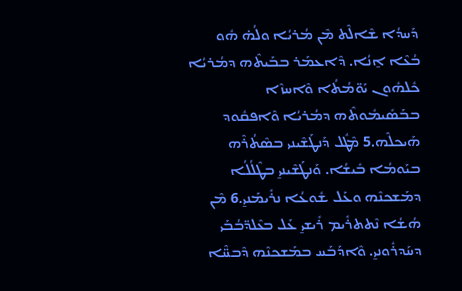ܕܰܚܕܳܐ ܫܶܐܠܶܬ ܡܶܢ ܡܳܪܝܳܐ ܘܠܳܗ̇ ܗܽܘ ܒܳܥܶܐ ܐ̱ܢܳܐ. ܕܶܐܥܡܰܪ ܒܒܰܝܬܶܗ ܕܡܳܪܝܳܐ ܟܽܠܗܽܘܢ ܝܰܘ̈ܡܳܬܳܐ ܘܶܐܚܙܶܐ ܒܒܰܣܺܝܡܽܘܬܶܗ ܕܡܳܪܝܳܐ ܘܶܐܦܩܽܘܕ ܗܰܝܟܠܶܗ.5 ܡܶܛܽܠ ܕܰܢܛܰܫܶܝܢܝ ܒܣܶܬܳܪܶܗ ܒܝܰܘܡܳܐ ܒܺܝܫܳܐ. ܘܰܢܛܰܫܶܝܢܝ̱ ܒܛܶܠܳܠܳܐ ܕܡܰܫܟܢܶܗ ܘܥܰܠ ܫܽܘܥܳܐ ܢܪܺܝܡܰܢܝ̱.6 ܡܶܢ ܗܳܫܳܐ ܢܶܬܬܪܺܝܡ ܪܺܝܫܝ̱ ܥܰܠ ܒܥܶܠܕ̈ܒܳܒܰܝ ܕܚܰܕܪܽܘܢܝ̱. ܘܶܐܕܰܒܰܚ ܒܡܰܫܟܢܶܗ ܕܶܒܚ̈ܶܐ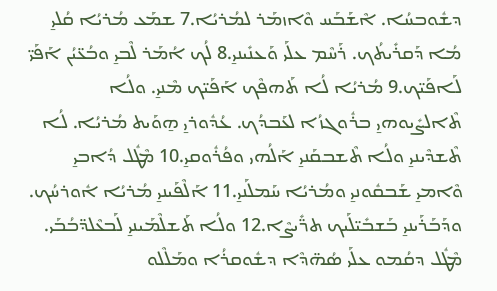ܕܫܽܘܒܚܳܐ. ܐܶܫܰܒܰܚ ܘܶܐܙܡܰܪ ܠܡܳܪܝܳܐ.7 ܫܡܰܥ ܡܳܪܝܳܐ ܩܳܠܝ̱ ܡܳܐ ܕܰܩܪܺܝܬܳܟ. ܪܰܚܶܡ ܥܠܰܝ ܘܰܥܢܺܝܢܝ̱.8 ܠܳܟ ܐܳܡܰܪ ܠܶܒܝ̱ ܘܒܳܥ̈ܝܳܢ ܐܰܦܰܝ̈ ܠܰܐܦܰܝ̈ܟ.9 ܡܳܪܝܳܐ ܠܳܐ ܬܰܗܦܶܟ ܐܰܦܰܝ̈ܟ ܡܶܢܝ̱. ܘܠܳܐ ܬܶܐܠܨܺܝܘܗܝ̱ ܒܪܽܘܓܙܳܐ ܠܥܰܒܕܳܟ. ܥܳܕܽܘܪܝ̱ ܗ̱ܘܰܝܬ ܡܳܪܝܳܐ. ܠܳܐ ܬܶܫܕܶܝܢܝ̱ ܘܠܳܐ ܬܶܫܒܩܰܢܝ̱ ܐܰܠܳܗܝ ܘܦܳܪܽܘܩܝ̱.10 ܡܶܛܽܠ ܕܳܐܒܝ̱ ܘܶܐܡܝ̱ ܫܰܒܩܽܘܢܝ̱ ܘܡܳܪܝܳܐ ܚܰܡܠܰܢܝ̱.11 ܐܰܠܶܦܰܝܢܝ̱ ܡܳܪܝܳܐ ܐܽܘܪܚܳܟ. ܘܕܰܒܰܪܰܝܢܝ̱ ܒܰܫܒܺܝ̈ܠܰܝܟ ܬܖ̈ܺܝܨܶܐ.12 ܘܠܳܐ ܬܰܫܠܶܡܰܝܢܝ̱ ܠܰܒܥܶܠܕ̈ܒܳܒܰܝ. ܡܶܛܽܠ ܕܩܳܡܘ ܥܠܰܝ ܣܳܗ̈ܕܶܐ ܕܫܽܘܩܪܳܐ ܘܡܰܠܶܠܘ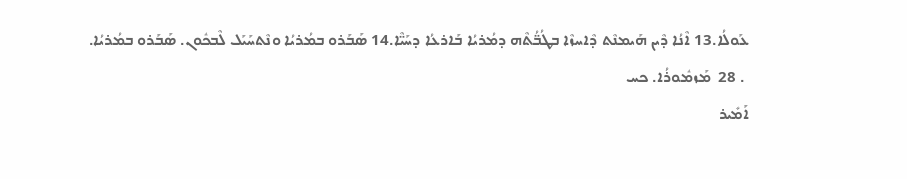ܥܰܘܠܳܐ.13 ܐܶܢܳܐ ܕܶܝܢ ܗܰܝܡܢܶܬ ܕܶܐܚܙܶܐ ܒܛܳܒ̈ܳܬܶܗ ܕܡܳܪܝܳܐ ܒܰܐܪܥܳܐ ܕܚܰܝ̈ܶܐ.14 ܣܰܒܰܪܘ ܒܡܳܪܝܳܐ ܘܢܶܬܚܰܝܰܠ ܠܶܒܟܽܘܢ. ܣܰܒܰܪܘ ܒܡܳܪܝܳܐ.
 . 28  ܡܰܙܡܽܘܪܳܐ. ܟܚ
ܐܰܡܺܝܪ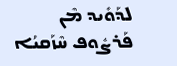ܠܕܰܘܺܝܕ ܡܶܢ ܦܰܪܨܽܘܦ ܚܶܙܰܩܝܳܐ